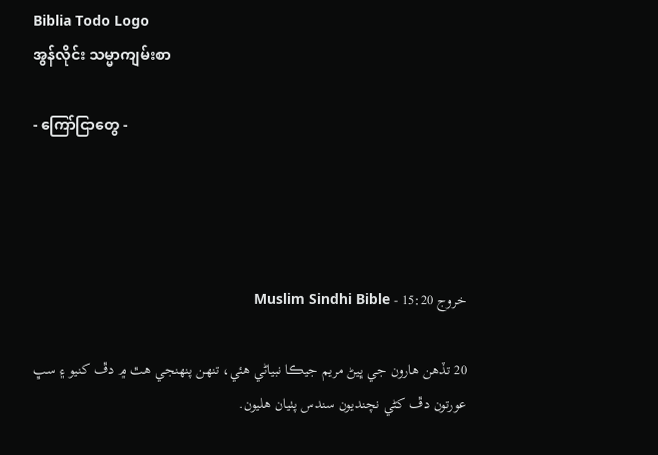Biblia Todo Logo
အွန်လိုင်း သမ္မာကျမ်းစာ

- ကြော်ငြာတွေ -




خروج 15:20 - Muslim Sindhi Bible

20 تڏهن هارون جي ڀيڻ مريم جيڪا نبياڻي هئي، تنهن پنهنجي هٿ ۾ دڦ کنيو ۽ سڀ عورتون دڦ کڻي نچنديون سندس پٺيان هليون.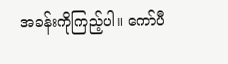အခန်းကိုကြည့်ပါ။ ကော်ပီ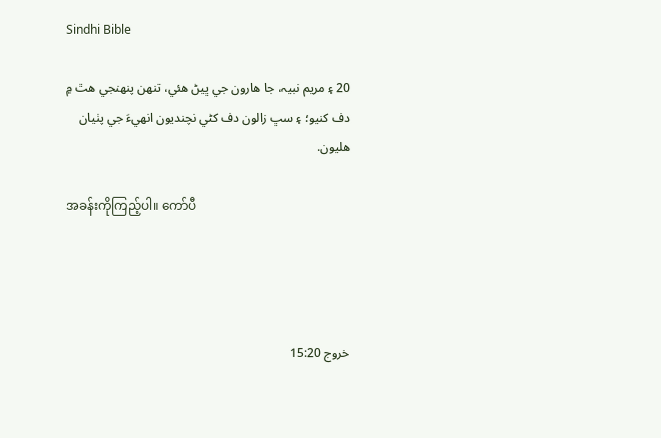Sindhi Bible

20 ۽ مريم نبيہ، جا هارون جي ڀيڻ هئي، تنهن پنهنجي هٿ ۾ دف کنيو؛ ۽ سڀ زالون دف کڻي نچنديون انهيءَ جي پٺيان هليون.

အခန်းကိုကြည့်ပါ။ ကော်ပီ




خروج 15:20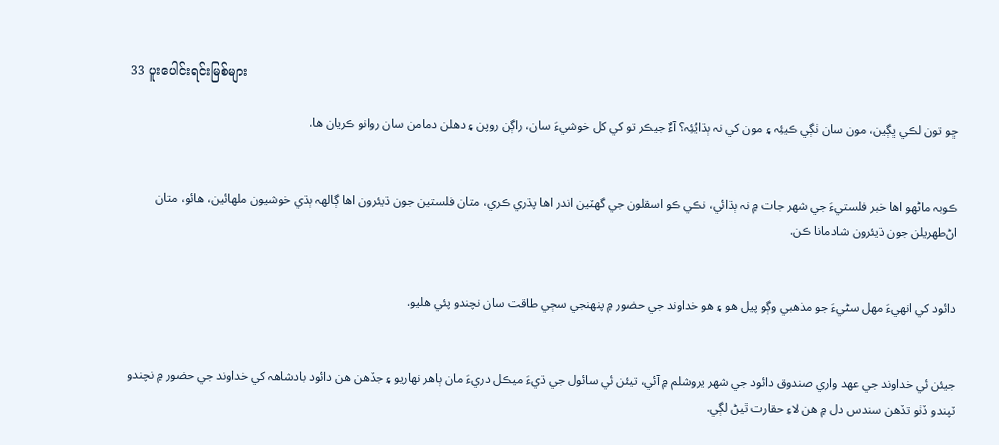33 ပူးပေါင်းရင်းမြစ်များ

ڇو تون لڪي ڀڳين، مون سان ٺڳي ڪيئِہ ۽ مون کي نہ ٻڌايُئِہ؟ آءٌ جيڪر تو کي کل خوشيءَ سان، راڳن روپن ۽ دهلن دمامن سان روانو ڪريان ها.


ڪوبہ ماڻهو اها خبر فلستيءَ جي شهر جات ۾ نہ ٻڌائي، نڪي ڪو اسقلون جي گھٽين اندر اها پڌري ڪري، متان فلستين جون ڌيئرون اها ڳالهہ ٻڌي خوشيون ملهائين، هائو، متان اڻ‌طهريلن جون ڌيئرون شادمانا ڪن.


دائود کي انهيءَ مهل سڻيءَ جو مذهبي وڳو پيل هو ۽ هو خداوند جي حضور ۾ پنهنجي سڄي طاقت سان نچندو پئي هليو.


جيئن ئي خداوند جي عهد واري صندوق دائود جي شهر يروشلم ۾ آئي، تيئن ئي سائول جي ڌيءَ ميڪل دريءَ مان ٻاهر نهاريو ۽ جڏهن هن دائود بادشاهہ کي خداوند جي حضور ۾ نچندو ٽپندو ڏٺو تڏهن سندس دل ۾ هن لاءِ حقارت ٿيڻ لڳي.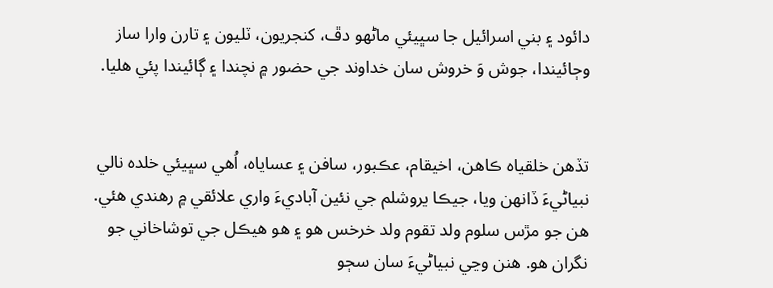دائود ۽ بني اسرائيل جا سڀيئي ماڻهو دڦ، کنجريون، ٽليون ۽ تارن وارا ساز وڄائيندا، جوش وَ خروش سان خداوند جي حضور ۾ نچندا ۽ ڳائيندا پئي هليا.


تڏهن خلقياہ ڪاهن، اخيقام، عڪبور، سافن ۽ عساياہ، اُهي سڀيئي خلدہ نالي نبياڻيءَ ڏانهن ويا، جيڪا يروشلم جي نئين آباديءَ واري علائقي ۾ رهندي هئي. هن جو مڙس سلوم ولد تقوم ولد خرخس هو ۽ هو هيڪل جي توشاخاني جو نگران هو. هنن وڃي نبياڻيءَ سان سڄو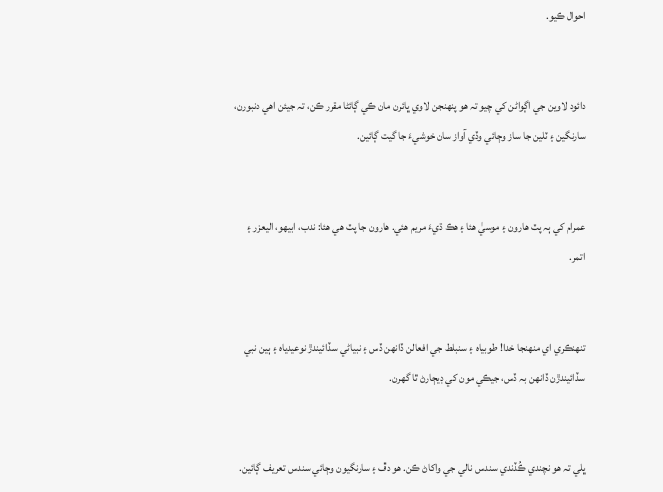احوال ڪيو.


دائود لاوين جي اڳواڻن کي چيو تہ هو پنهنجن لاوي ڀائرن مان ڪي ڳائڻا مقرر ڪن، تہ جيئن اهي دنبورن، سارنگين ۽ ٽلين جا ساز وڄائي وڏي آواز سان خوشيءَ جا گيت ڳائين.


عمرام کي ٻہ پٽ هارون ۽ موسيٰ هئا ۽ هڪ ڌيءَ مريم هئي. هارون جا پٽ هي هئا: ندب، ابيهو، اليعزر ۽ اتمر.


تنهنڪري اي منهنجا خدا! طوبياہ ۽ سنبلط جي افعالن ڏانهن ڏس ۽ نبياڻي سڏائيندڙ نوعيدياہ ۽ ٻين نبي سڏائيندڙن ڏانهن بہ ڏس، جيڪي مون کي ڊيڄارڻ ٿا گھرن.


ڀلي تہ هو نچندي ڪُڏندي سندس نالي جي واکاڻ ڪن. هو دڦ ۽ سارنگيون وڄائي سندس تعريف ڳائين.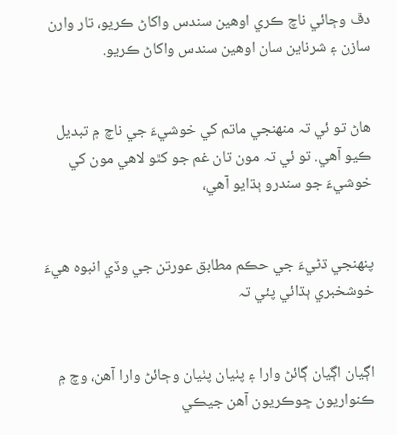دڦ وڄائي ناچ ڪري اوهين سندس واکاڻ ڪريو، تار وارن سازن ۽ شرناين سان اوهين سندس واکاڻ ڪريو.


هاڻ تو ئي تہ منهنجي ماتم کي خوشيءَ جي ناچ ۾ تبديل ڪيو آهي. تو ئي تہ مون تان غم جو کٿو لاهي مون کي خوشيءَ جو سندرو ٻڌايو آهي،


پنهنجي ڌڻيءَ جي حڪم مطابق عورتن جي وڏي انبوہ هيءَ خوشخبري ٻڌائي پئي تہ


اڳيان اڳيان ڳائڻ وارا ۽ پٺيان پٺيان وڄائڻ وارا آهن، وچ ۾ ڪنواريون ڇوڪريون آهن جيڪي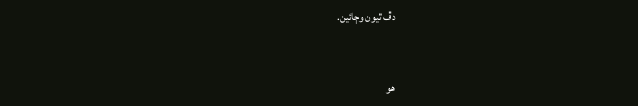دڦ ٿيون وڄائين.


هو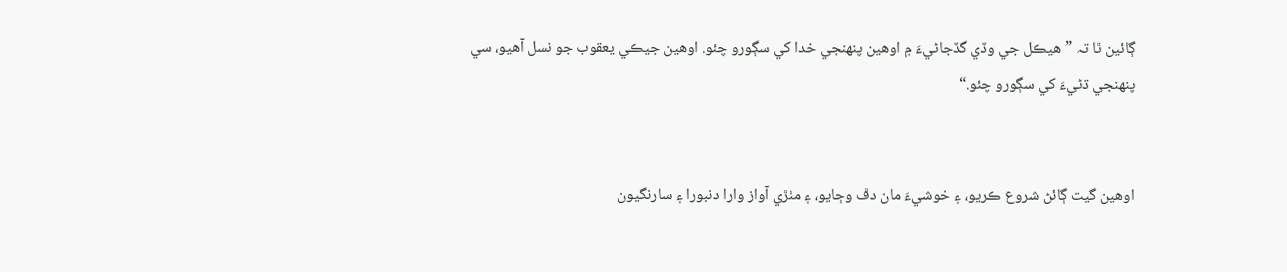ڳائين ٿا تہ ”هيڪل جي وڏي گڏجاڻيءَ ۾ اوهين پنهنجي خدا کي سڳورو چئو. اوهين جيڪي يعقوب جو نسل آهيو، سي پنهنجي ڌڻيءَ کي سڳورو چئو.“


اوهين گيت ڳائڻ شروع ڪريو، ۽ خوشيءَ مان دڦ وڄايو، ۽ مٺڙي آواز وارا دنبورا ۽ سارنگيون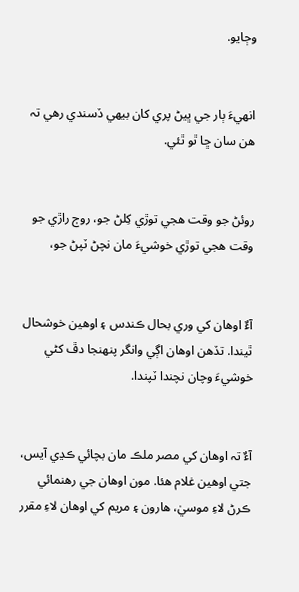وڄايو.


انهيءَ ٻار جي ڀيڻ پري کان بيهي ڏسندي رهي تہ هن سان ڇا ٿو ٿئي.


روئڻ جو وقت هجي توڙي کِلڻ جو، روڄ راڙي جو وقت هجي توڙي خوشيءَ مان نچڻ ٽپڻ جو،


آءٌ اوهان کي وري بحال ڪندس ۽ اوهين خوشحال ٿيندا. تڏهن اوهان اڳي وانگر پنهنجا دڦ کڻي خوشيءَ وچان نچندا ٽپندا.


آءٌ تہ اوهان کي مصر ملڪ مان بچائي ڪڍي آيس، جتي اوهين غلام هئا. مون اوهان جي رهنمائي ڪرڻ لاءِ موسيٰ، هارون ۽ مريم کي اوهان لاءِ مقرر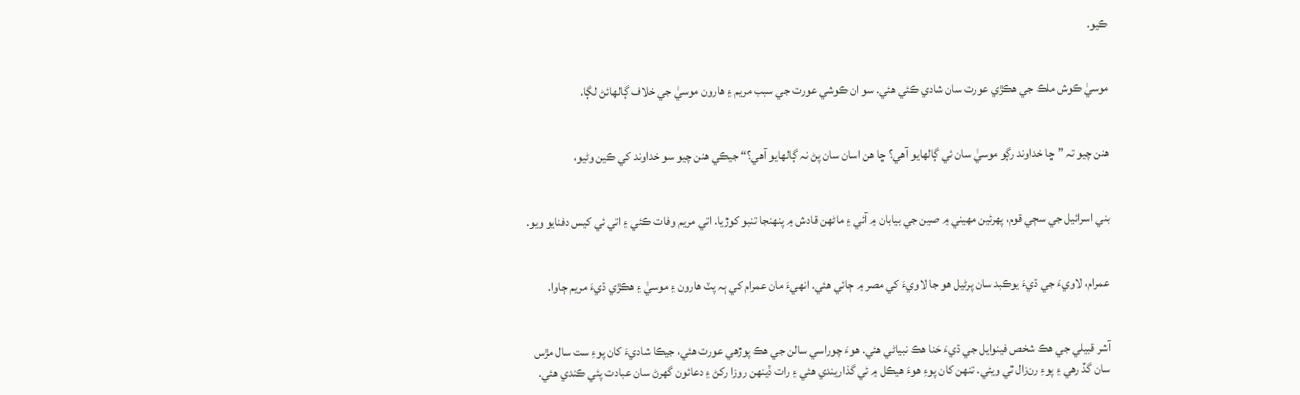ڪيو.


موسيٰ ڪوش ملڪ جي هڪڙي عورت سان شادي ڪئي هئي. سو ان ڪوشي عورت جي سبب مريم ۽ هارون موسيٰ جي خلاف ڳالهائڻ لڳا.


هنن چيو تہ ”ڇا خداوند رڳو موسيٰ سان ئي ڳالهايو آهي؟ ڇا هن اسان سان پڻ نہ ڳالهايو آهي؟“ جيڪي هنن چيو سو خداوند کي ڪين وڻيو،


بني اسرائيل جي سڄي قوم، پهرئين مهيني ۾ صين جي بيابان ۾ آئي ۽ ماڻهن قادش ۾ پنهنجا تنبو کوڙيا. اتي مريم وفات ڪئي ۽ اتي ئي کيس دفنايو ويو.


عمرام، لاويءَ جي ڌيءَ يوڪبد سان پرڻيل هو جا لاويءَ کي مصر ۾ ڄائي هئي. انهيءَ مان عمرام کي ٻہ پٽ هارون ۽ موسيٰ ۽ هڪڙي ڌيءَ مريم ڄاوا.


آشر قبيلي جي هڪ شخص فينوايل جي ڌيءَ حَنا هڪ نبياڻي هئي. هوءَ چوراسي سالن جي هڪ پوڙهي عورت هئي، جيڪا شاديءَ کان پوءِ ست سال مڙس سان گڏ رهي ۽ پوءِ رن‌زال ٿي ويئي. تنهن کان پوءِ هوءَ هيڪل ۾ ئي گذاريندي هئي ۽ رات ڏينهن روزا رکڻ ۽ دعائون گھرڻ سان عبادت پئي ڪندي هئي.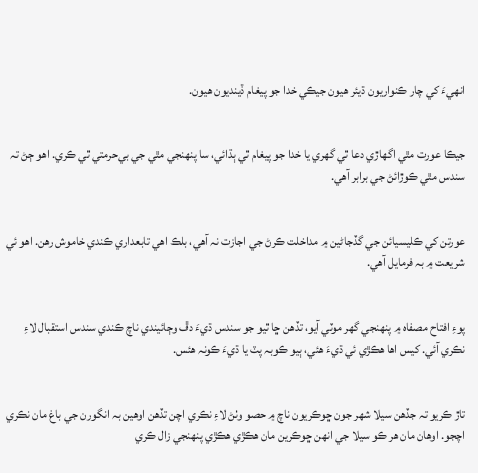انهيءَ کي چار ڪنواريون ڌيئر هيون جيڪي خدا جو پيغام ڏينديون هيون.


جيڪا عورت مٿي اگھاڙي دعا ٿي گھري يا خدا جو پيغام ٿي ٻڌائي، سا پنهنجي مٿي جي بي‌حرمتي ٿي ڪري. اهو ڄڻ تہ سندس مٿي ڪوڙائڻ جي برابر آهي.


عورتن کي ڪليسيائن جي گڏجاڻين ۾ مداخلت ڪرڻ جي اجازت نہ آهي، بلڪ اهي تابعداري ڪندي خاموش رهن. اهو ئي شريعت ۾ بہ فرمايل آهي.


پوءِ افتاح مصفاہ ۾ پنهنجي گھر موٽي آيو، تڏهن ڇا ٿيو جو سندس ڌيءَ دڦ وڄائيندي ناچ ڪندي سندس استقبال لاءِ نڪري آئي. کيس اها هڪڙي ئي ڌيءَ هئي، ٻيو ڪوبہ پٽ يا ڌيءَ ڪونہ هئس.


تاڙ ڪريو تہ جڏهن سيلا شهر جون ڇوڪريون ناچ ۾ حصو وٺڻ لاءِ نڪري اچن تڏهن اوهين بہ انگورن جي باغ مان نڪري اچجو. اوهان مان هر ڪو سيلا جي انهن ڇوڪرين مان هڪڙي هڪڙي پنهنجي زال ڪري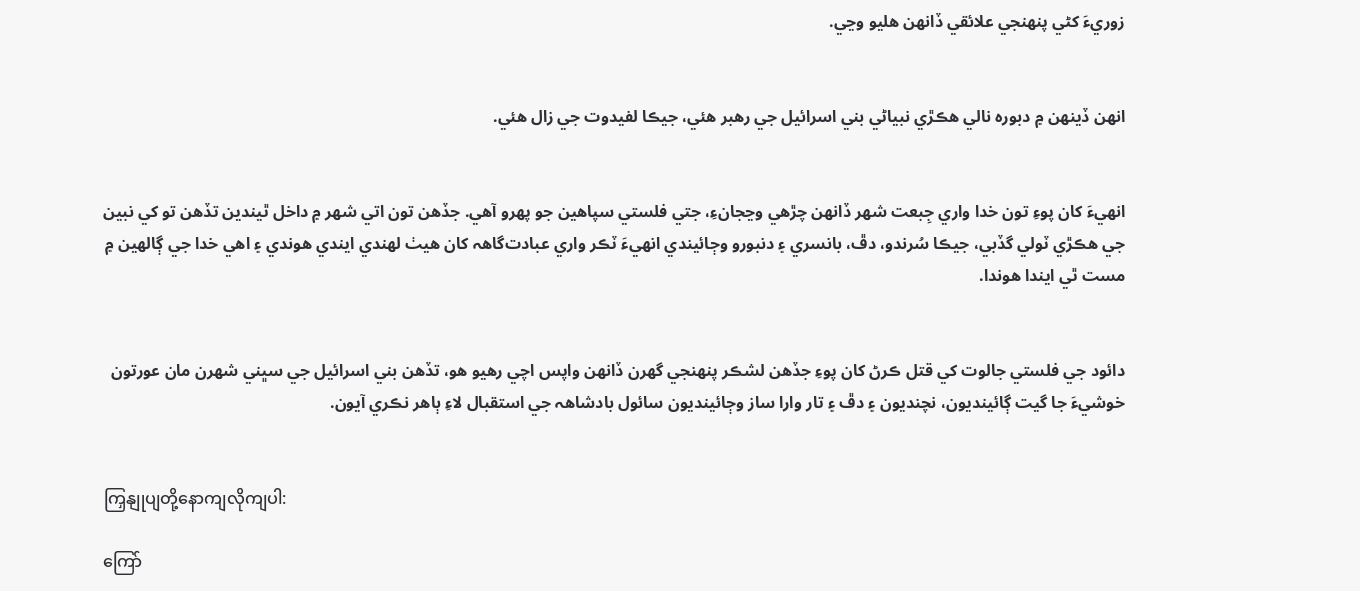زوريءَ کڻي پنهنجي علائقي ڏانهن هليو وڃي.


انهن ڏينهن ۾ دبورہ نالي هڪڙي نبياڻي بني اسرائيل جي رهبر هئي، جيڪا لفيدوت جي زال هئي.


انهيءَ کان پوءِ تون خدا واري جِبعت شهر ڏانهن چڙهي وڃجانءِ، جتي فلستي سپاهين جو پهرو آهي. جڏهن تون اتي شهر ۾ داخل ٿيندين تڏهن تو کي نبين جي هڪڙي ٽولي گڏبي، جيڪا سُرندو، دڦ، بانسري ۽ دنبورو وڄائيندي انهيءَ ٽڪر واري عبادت‌گاهہ کان هيٺ لهندي ايندي هوندي ۽ اهي خدا جي ڳالهين ۾ مست ٿي ايندا هوندا.


دائود جي فلستي جالوت کي قتل ڪرڻ کان پوءِ جڏهن لشڪر پنهنجي گھرن ڏانهن واپس اچي رهيو هو، تڏهن بني اسرائيل جي سڀني شهرن مان عورتون خوشيءَ جا گيت ڳائينديون، نچنديون ۽ دڦ ۽ تار وارا ساز وڄائينديون سائول بادشاهہ جي استقبال لاءِ ٻاهر نڪري آيون.


ကြှနျုပျတို့နောကျလိုကျပါ:

ကြော်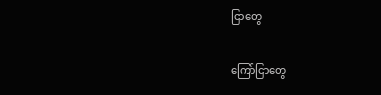ငြာတွေ


ကြော်ငြာတွေ